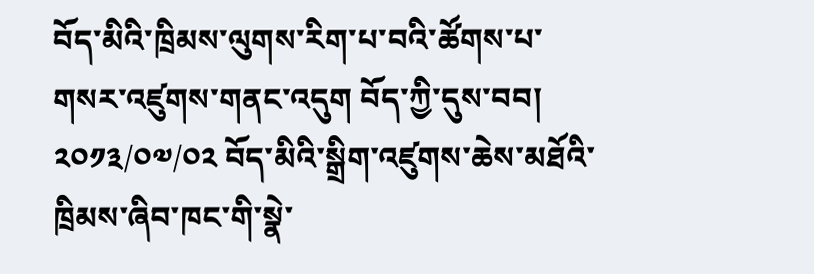བོད་མིའི་ཁྲིམས་ལུགས་རིག་པ་བའི་ཚོགས་པ་གསར་འཛུགས་གནང་འདུག བོད་ཀྱི་དུས་བབ། ༢༠༡༣/༠༧/༠༢ བོད་མིའི་སྒྲིག་འཛུགས་ཆེས་མཐོའི་ཁྲིམས་ཞིབ་ཁང་གི་སྣེ་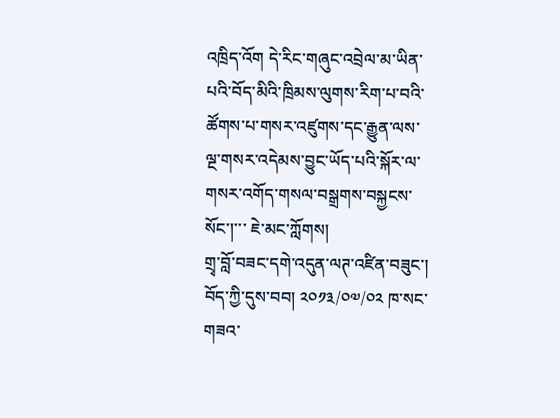འཁྲིད་འོག དེ་རིང་གཞུང་འབྲེལ་མ་ཡིན་པའི་བོད་མིའི་ཁྲིམས་ལུགས་རིག་པ་བའི་ཚོགས་པ་གསར་འཛུགས་དང་རྒྱུན་ལས་ལྔ་གསར་འདེམས་བྱུང་ཡོད་པའི་སྐོར་ལ་གསར་འགོད་གསལ་བསྒྲགས་བསྐྱངས་སོང་།་་་ ཇེ་མང་ཀློགས།
གྲྭ་བློ་བཟང་དགེ་འདུན་ལཊ་འཛིན་བཟུང་། བོད་ཀྱི་དུས་བབ། ༢༠༡༣/༠༧/༠༢ ཁ་སང་གཟའ་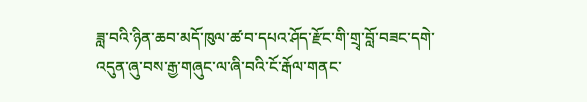ཟླ་བའི་ཉིན་ཆབ་མདོ་ཁུལ་ཚ་བ་དཔའ་ཤོད་རྫོང་གི་གྲྭ་བློ་བཟང་དགེ་འདུན་ཞུ་བས་རྒྱ་གཞུང་ལ་ཞི་བའི་ངོ་རྒོལ་གནང་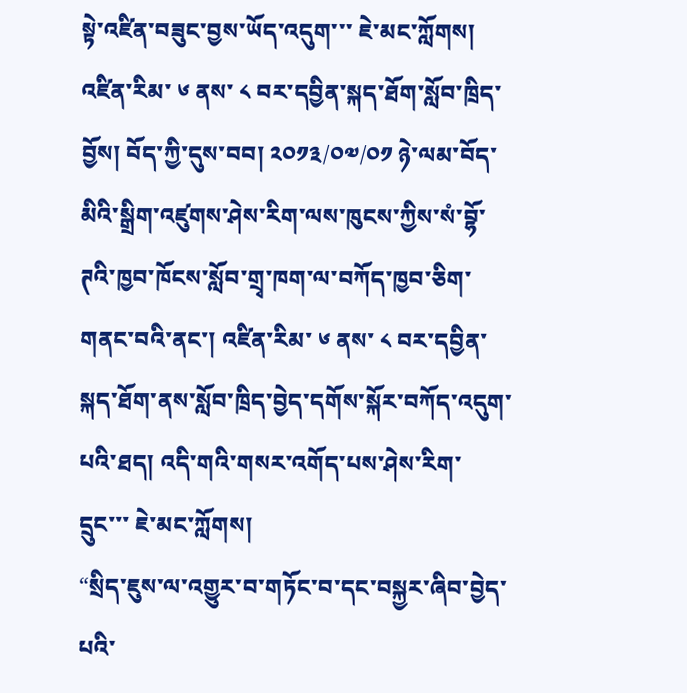སྟེ་འཛིན་བཟུང་བྱས་ཡོད་འདུག་་་ ཇེ་མང་ཀློགས།
འཛིན་རིམ་ ༦ ནས་ ༨ བར་དབྱིན་སྐད་ཐོག་སློབ་ཁྲིད་བྱོས། བོད་ཀྱི་དུས་བབ། ༢༠༡༣/༠༧/༠༡ ཉེ་ལམ་བོད་མིའི་སྒྲིག་འཛུགས་ཤེས་རིག་ལས་ཁུངས་ཀྱིས་སཾ་བྷོ་ཊའི་ཁྱབ་ཁོངས་སློབ་གྲྭ་ཁག་ལ་བཀོད་ཁྱབ་ཅིག་གནང་བའི་ནང་། འཛིན་རིམ་ ༦ ནས་ ༨ བར་དབྱིན་སྐད་ཐོག་ནས་སློབ་ཁྲིད་བྱེད་དགོས་སྐོར་བཀོད་འདུག་པའི་ཐད། འདི་གའི་གསར་འགོད་པས་ཤེས་རིག་དྲུང་་་ ཇེ་མང་ཀློགས།
“སྲིད་ཇུས་ལ་འགྱུར་བ་གཏོང་བ་དང་བསྐྱར་ཞིབ་བྱེད་པའི་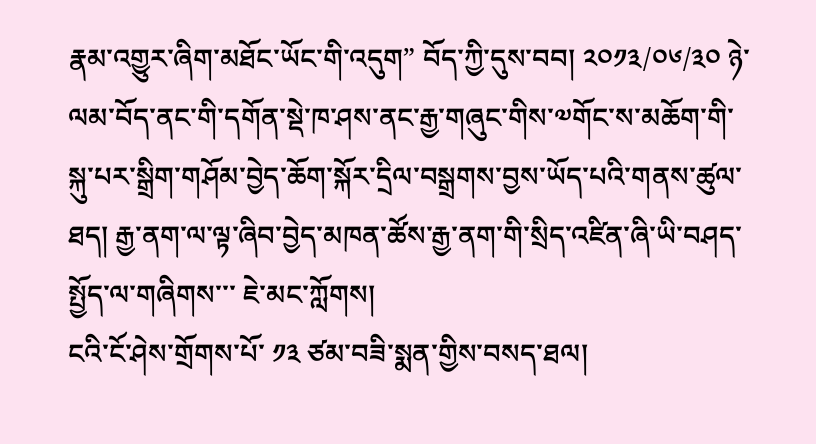རྣམ་འགྱུར་ཞིག་མཐོང་ཡོང་གི་འདུག” བོད་ཀྱི་དུས་བབ། ༢༠༡༣/༠༦/༣༠ ཉེ་ལམ་བོད་ནང་གི་དགོན་སྡེ་ཁ་ཤས་ནང་རྒྱ་གཞུང་གིས་༧གོང་ས་མཆོག་གི་སྐུ་པར་སྒྲིག་གཤོམ་བྱེད་ཆོག་སྐོར་དྲིལ་བསྒྲགས་བྱས་ཡོད་པའི་གནས་ཚུལ་ཐད། རྒྱ་ནག་ལ་ལྟ་ཞིབ་བྱེད་མཁན་ཚོས་རྒྱ་ནག་གི་སྲིད་འཛིན་ཞི་ཡི་བཤད་སྤྱོད་ལ་གཞིགས་་་ ཇེ་མང་ཀློགས།
ངའི་ངོ་ཤེས་གྲོགས་པོ་ ༡༣ ཙམ་བཟི་སྨན་གྱིས་བསད་ཐལ།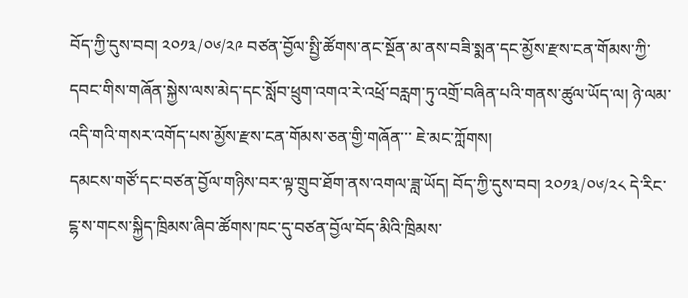བོད་ཀྱི་དུས་བབ། ༢༠༡༣/༠༦/༢༩ བཙན་བྱོལ་སྤྱི་ཚོགས་ནང་སྔོན་མ་ནས་བཟི་སྨན་དང་མྱོས་རྫས་ངན་གོམས་ཀྱི་དབང་གིས་གཞོན་སྐྱེས་ལས་མེད་དང་སློབ་ཕྲུག་འགའ་རེ་འཕྲོ་བརླག་ཏུ་འགྲོ་བཞིན་པའི་གནས་ཚུལ་ཡོད་ལ། ཉེ་ལམ་འདི་གའི་གསར་འགོད་པས་མྱོས་རྫས་ངན་གོམས་ཅན་གྱི་གཞོན་་་ ཇེ་མང་ཀློགས།
དམངས་གཙོ་དང་བཙན་བྱོལ་གཉིས་བར་ལྟ་གྲུབ་ཐོག་ནས་འགལ་ཟླ་ཡོད། བོད་ཀྱི་དུས་བབ། ༢༠༡༣/༠༦/༢༨ དེ་རིང་ངྷ་ས་གངས་སྐྱིད་ཁྲིམས་ཞིབ་ཚོགས་ཁང་དུ་བཙན་བྱོལ་བོད་མིའི་ཁྲིམས་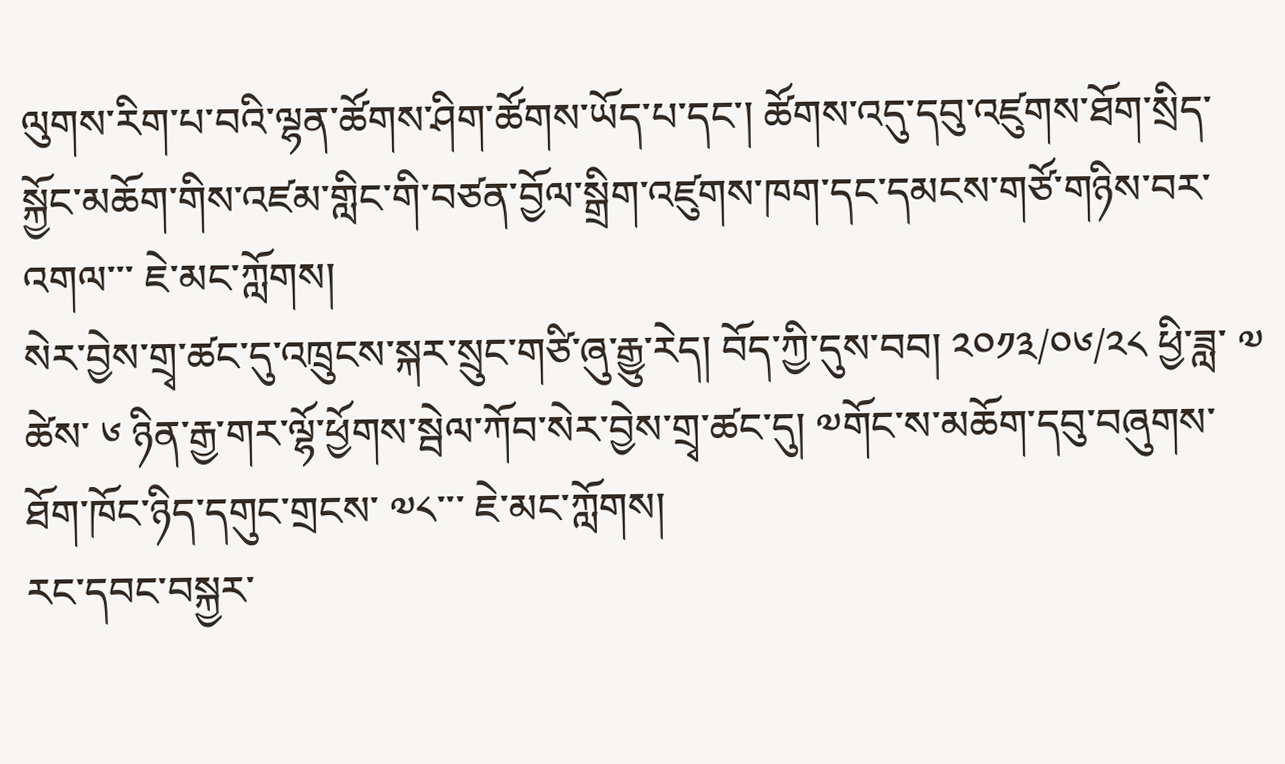ལུགས་རིག་པ་བའི་ལྷན་ཚོགས་ཤིག་ཚོགས་ཡོད་པ་དང་། ཚོགས་འདུ་དབུ་འཛུགས་ཐོག་སྲིད་སྐྱོང་མཆོག་གིས་འཛམ་གླིང་གི་བཙན་བྱོལ་སྒྲིག་འཛུགས་ཁག་དང་དམངས་གཙོ་གཉིས་བར་འགལ་་་ ཇེ་མང་ཀློགས།
སེར་བྱེས་གྲྭ་ཚང་དུ་འཁྲུངས་སྐར་སྲུང་གཙི་ཞུ་རྒྱུ་རེད། བོད་ཀྱི་དུས་བབ། ༢༠༡༣/༠༦/༢༨ ཕྱི་ཟླ་ ༧ ཚེས་ ༦ ཉིན་རྒྱ་གར་ལྷོ་ཕྱོགས་སྦེལ་ཀོབ་སེར་བྱེས་གྲྭ་ཚང་དུ། ༧གོང་ས་མཆོག་དབུ་བཞུགས་ཐོག་ཁོང་ཉིད་དགུང་གྲངས་ ༧༨་་་ ཇེ་མང་ཀློགས།
རང་དབང་བསྐྱར་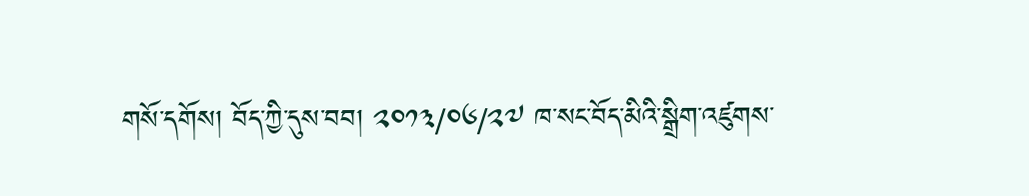གསོ་དགོས། བོད་ཀྱི་དུས་བབ། ༢༠༡༣/༠༦/༢༧ ཁ་སང་བོད་མིའི་སྒྲིག་འཛུགས་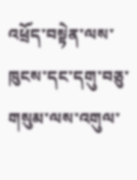འཕྲོད་བསྟེན་ལས་ཁུངས་དང་དགུ་བཅུ་གསུམ་ལས་འགུལ་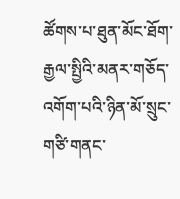ཚོགས་པ་ཐུན་མོང་ཐོག་རྒྱལ་སྤྱིའི་མནར་གཅོད་འགོག་པའི་ཉིན་མོ་སྲུང་གཙི་གནང་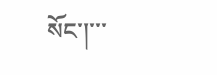སོང་།་་་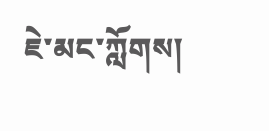ཇེ་མང་ཀློགས།